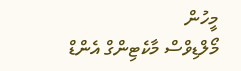މީހުން
މޯލްޑިވްސް މާކެޓިންގް އެންޑް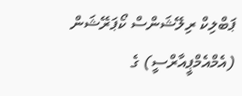ޕަބްލިކް ރިލޭޝަންސް ކޯޕަރޭޝަން (އެމްއެމްޕީއާރްސީ) ގެ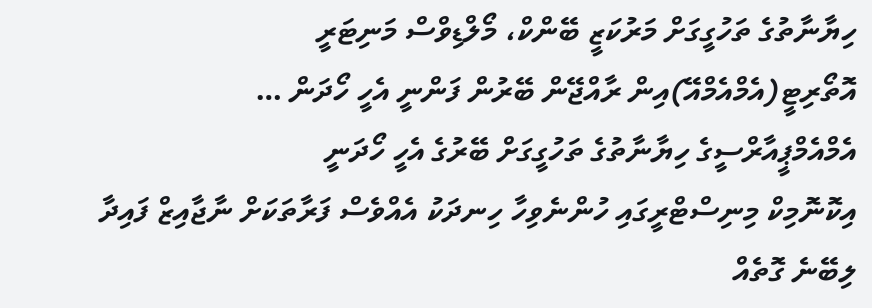ހިޔާނާތުގެ ތަހުގީގަށް މަރުކަޒީ ބޭންކް، މޯލްޑިވްސް މަނިޓަރީ އޮތޯރިޓީ(އެމްއެމްއޭ)އިން ރާއްޖޭން ބޭރުން ފަންނީ އެހީ ހޯދަން …
އެމްއެމްޕީއާރްސީގެ ހިޔާނާތުގެ ތަހުގީގަށް ބޭރުގެ އެހީ ހޯދަނީ
އިކޮނޮމިކް މިނިސްޓްރީގައި ހުންނެވިހާ ހިނދަކު އެއްވެސް ފަރާތަކަށް ނާޖާއިޒް ފައިދާ ލިބޭނެ ގޮތެއް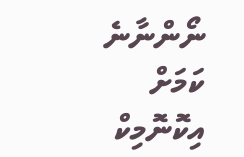ނޯންނާނެ ކަމަށް އިކޮނޮމިކް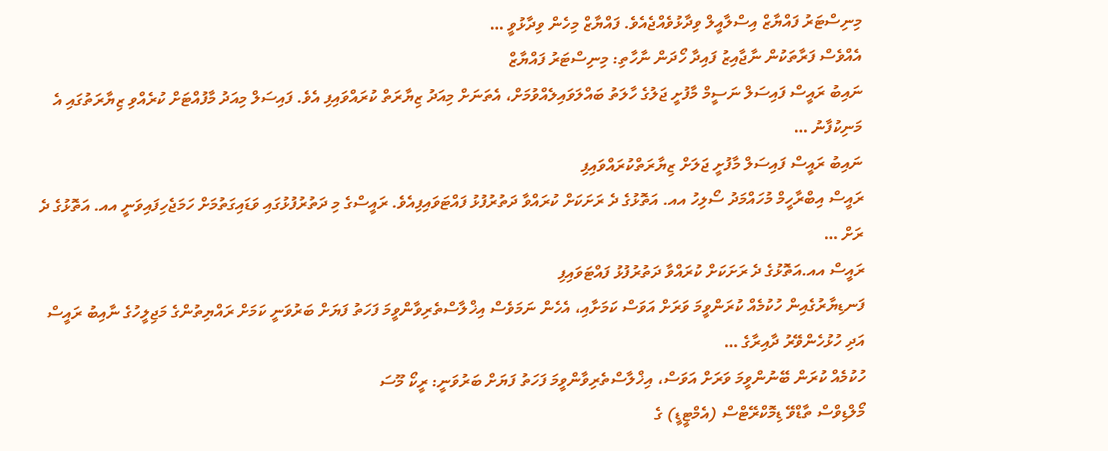މިނިސްޓަރު ފައްޔާޒް އިސްލާއީލް ވިދާޅުވެއްޖެއެވެ. ފައްޔާޒް މިހެން ވިދާޅުވީ …
އެއްވެސް ފަރާތަކުން ނާޖާއިޒު ފައިދާ ހޯދަން ނާހާތި: މިނިސްޓަރު ފައްޔާޒް
ނައިބު ރައީސް ފައިސަލް ނަސީމް މާފުށީ ޖަލުގެ ހާލަތު ބައްލަވައިލެއްވުމަށް، އެތަނަށް މިއަދު ޒިޔާރަތް ކުރައްވައިފި އެވެ. ފައިސަލް މިއަދު މާފުއްޓަށް ކުރެއްވި ޒިޔާރަތުގައި އެ މަނިކުފާނު …
ނައިބު ރައީސް ފައިސަލް މާފުށީ ޖަލަށް ޒިޔާރަތްކުރައްވައިފި
ރައީސް އިބްރާހީމް މުހައްމަދު ސޯލިހު އއ. އަތޮޅުގެ ދެ ރަށަކަށް ކުރައްވާ ދަތުރުފުޅު ފައްޓަވައިފިއެވެ. ރައީސްގެ މި ދަތުރުފުޅުގައި ވަޑައިގަތުމަށް ހަމަޖެހިފައިވަނީ އއ. އަތޮޅުގެ ދެ ރަށް …
ރައީސް އއ.އަތޮޅުގެ ދެ ރަށަކަށް ކުރައްވާ ދަތުރުފުޅު ފައްޓަވައިފި
ފަނޑިޔާރުގެއިން ހުކުމެއް ކުރަންވީމަ ވަރަށް އަވަސް ކަމަށާއި، އެހެން ނަމަވެސް އިޚްލާސްތެރިވާންވީމަ ފަހަތު ފަޔަށް ބަރުވަނީ ކަމަށް ރައްޔިތުންގެ މަޖިލީހުގެ ނާއިބު ރައީސް އަދި ހުޅުހެންވޭރު ދާއިރާގެ …
ހުކުމެއް ކުރަން ބޭނުންވީމަ ވަރަށް އަވަސް، އިޚްލާސްތެރިވާންވީމަ ފަހަތު ފަޔަށް ބަރުވަނީ: ރީކޯ މޫސަ
މޯލްޑިވްސް ތާޑްވޭ ޑިމޮކްރޭޓްސް (އެމްޓީޑީ) ގެ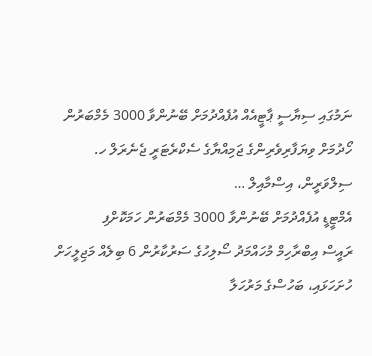ނަމުގައި ސިޔާސީ ޕާޓީއެއް އުފެއްދުމަށް ބޭނުންވާ 3000 މެމްބަރުން ހޯދުމަށް ވިޔަފާރިވެރިންގެ ޖަމިއްޔާގެ ސެކްރެޓަރީ ޖެނެރަލް ހ. ސިލްވަރީން، އިސްމާއިލް …
އެމްޓީޑީ އުފެއްދުމަށް ބޭނުންވާ 3000 މެމްބަރުން ހަމަކޮށްފި
ރައީސް އިބްރާހިމް މުހައްމަދު ސޯލިހުގެ ސަރުކާރުން 6 ބިލެއް މަޖިލީހަށް ހުށަހަޅައި، ބަހުސްގެ މަރުހަލާ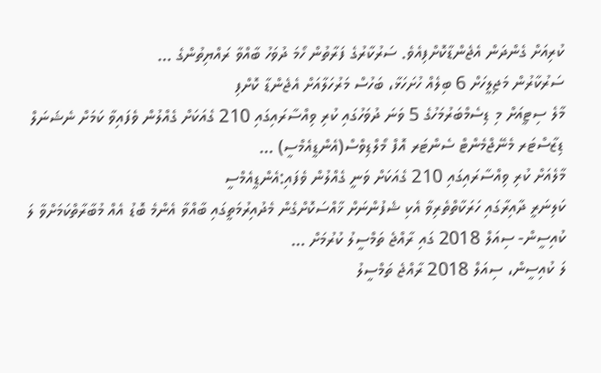ކުރިއަށް ގެންދަން އެޖެންޑާކޮށްފިއެވެ. ސަރުކާރުގެ ފަރާތުން ހޯމަ ދުވަހު ބާއްވާ ރައްޔިތުންގެ …
ސަރުކާރުން މަޖިލީހަށް 6 ބިލެއް ހުށަހަޅާ، ބަހުސް މަރުހަލާއަށް އެޖެންޑާ ކޮށްފި
މާލެ ސިޓީއަށް މި ޑިސެމްބަރުމަހުގެ 5 ވަނަ ދުވަހުގައި ކުރި ވިއްސާރައިގައި 210 ގެއަކަށް ގެއްލުން ވެފައިވާ ކަމަށް ނެޝަނަލް ޑިޒާސްޓަރ މެނޭޖްމެންޓް ސެންޓަރ އޮފް މޯލްޑިވްސް(އެންޑީއެމްސީ) …
މާލެއަށް ކުރި ވިއްސާރައިގައި 210 ގެއަކަށް ވަނީ ގެއްލުން ވެފައި:އެންޑީއެމްސީ
ކަލިނަރީ ދާއިރާގައި ހަރަކާތްތެރިވާ އެކި ޝެފުންނަށް ޚާއްސަކޮށްގެން މެދުއިރުމަތީގައި ބާއްވާ އެންމެ ބޮޑު އެއް މުބާރާތްކަމަށްވާ ލަ ކުއިސީން- ސިއަލް 2018 ގައި ރާއްޖެ ތަމްސީލު ކުރުމަށް …
ލަ ކުއިސީން، ސިއަލް 2018 ރާއްޖެ ތަމްސީލު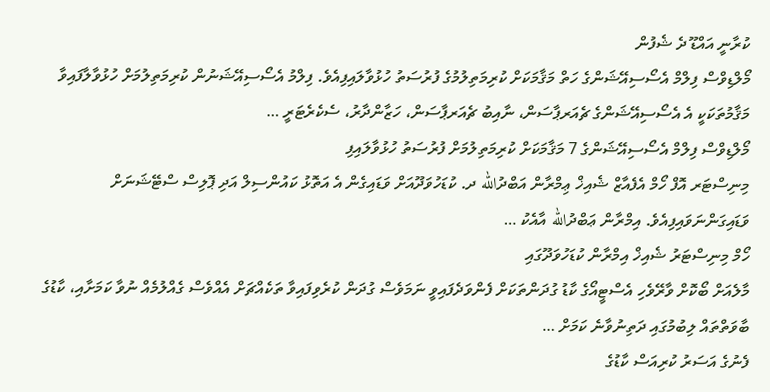ކުރާނީ އައްޑޫ ދެ ޝެފުން
މޯލްޑިވްސް ފިލްމް އެސޯސިއޭޝަންގެ ހަތް މަޤާމަކަށް ކުރިމަތިލުމުގެ ފުރުސަތު ހުޅުވާލައިފިއެވެ. ފިލްމު އެސޯސިއޭޝަނުން ކުރިމަތިލުމަށް ހުޅުވާލާފައިވާ މަޤާމުތަކަކީ އެ އެސޯސިއޭޝަންގެ ޗެއަރޕާސަން، ނާއިބު ޗެއަރޕާސަން، ހަޒާންދާރު، ސެކެރެޓަރީ …
މޯލްޑިވްސް ފިލްމް އެސޯސިއޭޝަންގެ 7 މަޤާމަކަށް ކުރިމަތިލުމަށް ފުރުސަތު ހުޅުވާލައިފި
މިނިސްޓަރ އޮފް ހޯމް އެފެއާޒް ޝެއިޚް ޢިމްރާން އަބްދުالله ދ. ކުޑަހުވަދޫއަށް ވަޑައިގެން އެ އަތޮޅު ކައުންސިލް އަދި ޕޮލިސް ސްޓޭޝަނަށް ވަޑައިގަންނަވައިފިއެވެ. އިމްރާން ޢަބްދުالله އާއެކު …
ހޯމް މިނިސްޓަރު ޝެއިޚް އިމްރާން ކުޑަހުވަދޫގައި
މާލެއަށް ބޯކޮށް ވާރޭވެހި އެސްޓީއޯގެ ކާޑު ގުދަންތަކަށް ފެންވަދެފައިވީ ނަމަވެސް ގުދަން ކުރެވިފައިވާ ތަކެއްޗަށް އެއްވެސް ގެއްލުމެއް ނުވާ ކަމަށާއި، ކާޑުގެ ބާވަތްތައް ލިބުމުގައި ދަތިނުވާނެ ކަމަށް …
ފެނުގެ އަސަރު ކުރިއަސް ކާޑުގެ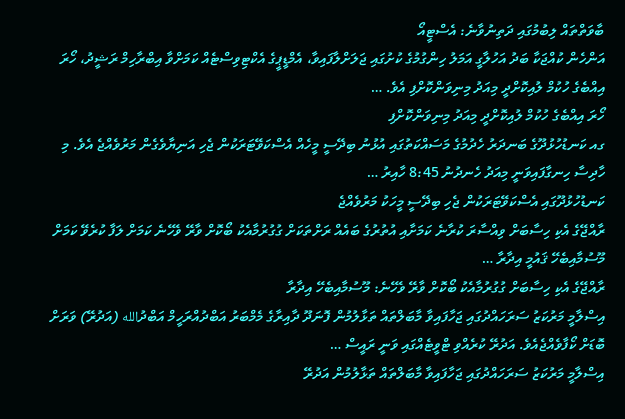ބާވަތްތައް ލިބުމުގައި ދަތިނުވާނެ: އެސްޓީއޯ
އަންހެން ކުއްޖަކާ ބަދު އަހުލާގީ އަމަލު ހިންގުމުގެ ކުށުގައި ޖަލަށްލާފައިވާ، އެމްޑީޕީގެ އެކްޓިވިސްޓެއް ކަމަށްވާ އިބްރާހިމް ރަޝީދު، ހޯރަ އިއްބެގެ ހުކުމް ލުއިކޮށްދީ މިއަދު މިނިވަންކޮށްފި އެވެ. …
ހޯރަ އިއްބެގެ ހުކުމް ލުއިކޮށްދީ މިއަދު މިނިވަންކޮށްފި
ގއ ކަނޑުހުޅުދޫގެ ބަނދަރު ހެދުމުގެ މަސައްކަތުގައި އުޅުނު ބިދޭސީ މީހެއް އެސްކަވޭޓަރަކުން ޖެހި އަނިޔާވެގެން މަރުވެއްޖެ އެވެ. މި ހާދިސާ ހިނގާފައިވަނީ މިއަދު ހެނދުނު 8:45 ހާއިރު …
ކަނޑުހުޅުދޫގައި އެސްކަވޭޓަރަކުން ޖެހި ބިދޭސީ މީހަކު މަރުވެއްޖެ
ރާއްޖޭގެ އެކި ހިސާބަށް ވިއްސާރަ ކުރާނެ ކަމަށާއި އުތުރުގެ ބައެއް ރަށްތަކަށް ގުގުރުމާއެކު ބޯކޮށް ވާރޭ ވެހޭނެ ކަމަށް ލަފާ ކުރެވޭ ކަމަށް މޫސުމާއިބެހޭ ޤައުމީ އިދާރާ …
ރާއްޖޭގެ އެކި ހިސާބަށް ގުގުރުމާއެކު ބޯކޮށް ވާރޭ ވެހޭނެ: މޫސުމާއިބެހޭ އިދާރާ
އިސްލާމީ މަރުކަޒު ސަރަހައްދުގައި ޖަހާފައިވާ މާބަލްތައް ތަޅާލުމުން ފޮނަދޫ ދާއިރާގެ މެމްބަރު އަބްދުއްރަހީމް އަބްދުالله (އަދުރޭ) ވަރަށް ބޮޑަށް ކޯފާވެއްޖެއެވެ. އަދުރޭ ކުރެއްވި ޓްވީޓެއްގައި ވަނީ ރައީސް …
އިސްލާމީ މަރުކަޒު ސަރަހައްދުގައި ޖަހާފައިވާ މާބަލްތައް ތަޅާލުމުން އަދުރޭ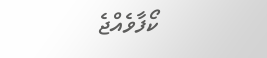ކޯފާވެއްޖެ